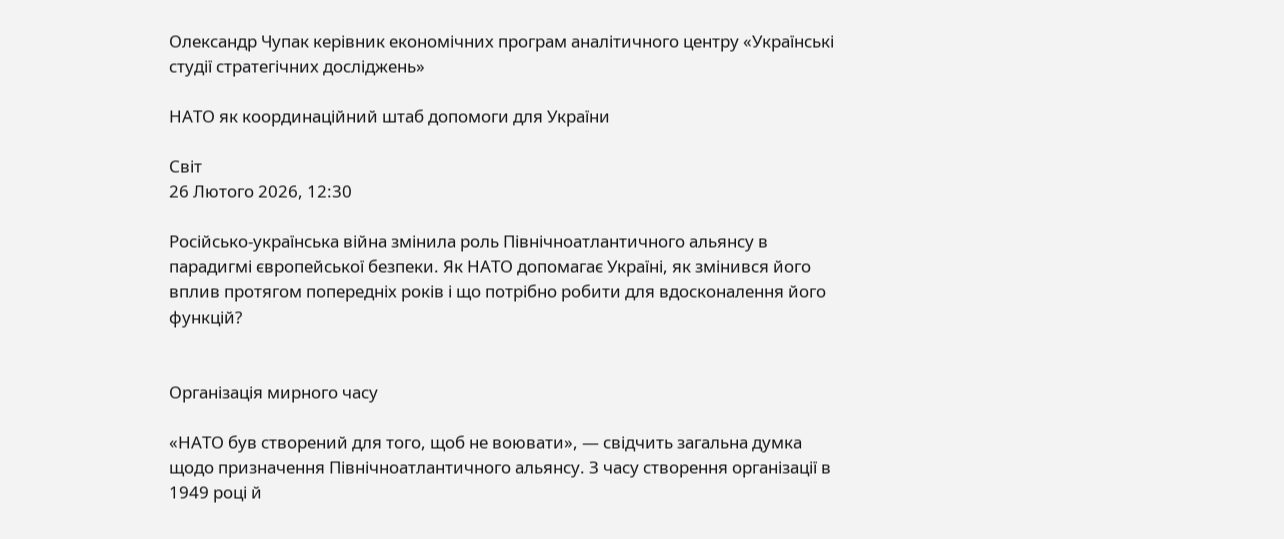Олександр Чупак керівник економічних програм аналітичного центру «Українські студії стратегічних досліджень»

НАТО як координаційний штаб допомоги для України

Світ
26 Лютого 2026, 12:30

Російсько-українська війна змінила роль Північноатлантичного альянсу в парадигмі європейської безпеки. Як НАТО допомагає Україні, як змінився його вплив протягом попередніх років і що потрібно робити для вдосконалення його функцій?


Організація мирного часу

«НАТО був створений для того, щоб не воювати», — свідчить загальна думка щодо призначення Північноатлантичного альянсу. З часу створення організації в 1949 році й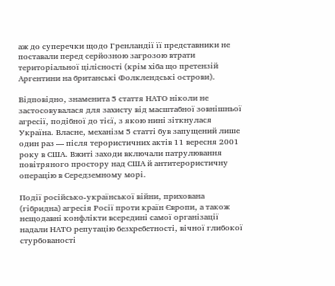аж до суперечки щодо Гренландії її представники не поставали перед серйозною загрозою втрати територіальної цілісності (крім хіба що претензій Аргентини на британські Фолклендські острови).

Відповідно, знаменита 5 стаття НАТО ніколи не застосовувалася для захисту від масштабної зовнішньої агресії, подібної до тієї, з якою нині зіткнулася Україна. Власне, механізм 5 статті був запущений лише один раз — після терористичних актів 11 вересня 2001 року в США. Вжиті заходи включали патрулювання повітряного простору над США й антитерористичну операцію в Середземному морі.

Події російсько-української війни, прихована (гібридна) агресія Росії проти країн Європи, а також нещодавні конфлікти всередині самої організації надали НАТО репутацію безхребетності, вічної глибокої стурбованості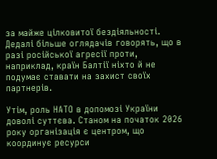за майже цілковитої бездіяльності. Дедалі більше оглядачів говорять, що в разі російської агресії проти, наприклад, країн Балтії ніхто й не подумає ставати на захист своїх партнерів.

Утім, роль НАТО в допомозі України доволі суттєва. Станом на початок 2026 року організація є центром, що координує ресурси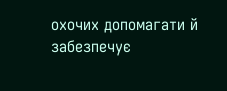охочих допомагати й забезпечує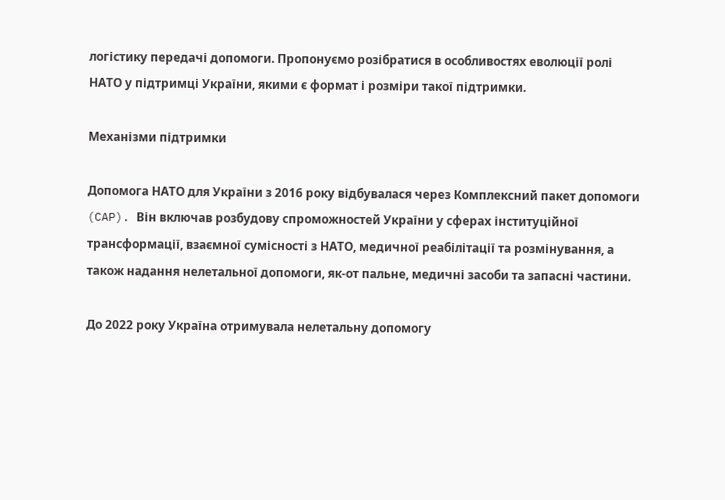логістику передачі допомоги. Пропонуємо розібратися в особливостях еволюції ролі НАТО у підтримці України, якими є формат і розміри такої підтримки.

Механізми підтримки

Допомога НАТО для України з 2016 року відбувалася через Комплексний пакет допомоги (CAP). Він включав розбудову спроможностей України у сферах інституційної трансформації, взаємної сумісності з НАТО, медичної реабілітації та розмінування, а також надання нелетальної допомоги, як-от пальне, медичні засоби та запасні частини.

До 2022 року Україна отримувала нелетальну допомогу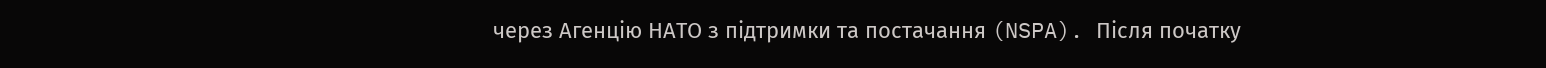через Агенцію НАТО з підтримки та постачання (NSPA). Після початку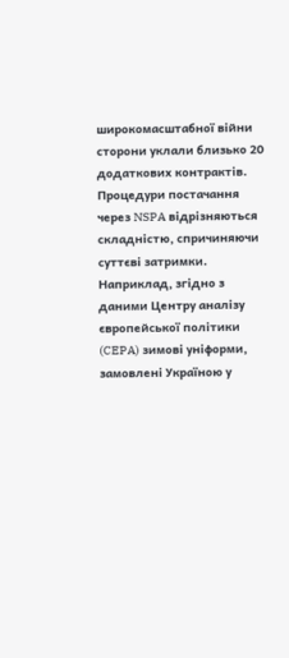широкомасштабної війни сторони уклали близько 20 додаткових контрактів. Процедури постачання через NSPA відрізняються складністю, спричиняючи суттєві затримки. Наприклад, згідно з даними Центру аналізу європейської політики (CEPA) зимові уніформи, замовлені Україною у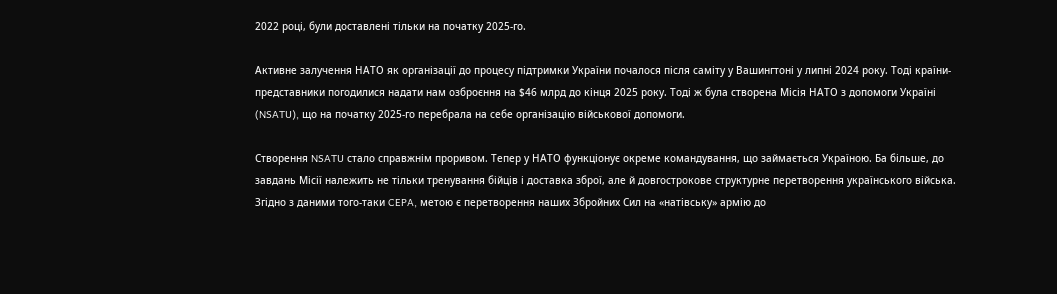2022 році, були доставлені тільки на початку 2025-го.

Активне залучення НАТО як організації до процесу підтримки України почалося після саміту у Вашингтоні у липні 2024 року. Тоді країни-представники погодилися надати нам озброєння на $46 млрд до кінця 2025 року. Тоді ж була створена Місія НАТО з допомоги Україні (NSATU), що на початку 2025-го перебрала на себе організацію військової допомоги.

Створення NSATU стало справжнім проривом. Тепер у НАТО функціонує окреме командування, що займається Україною. Ба більше, до завдань Місії належить не тільки тренування бійців і доставка зброї, але й довгострокове структурне перетворення українського війська. Згідно з даними того-таки CEPA, метою є перетворення наших Збройних Сил на «натівську» армію до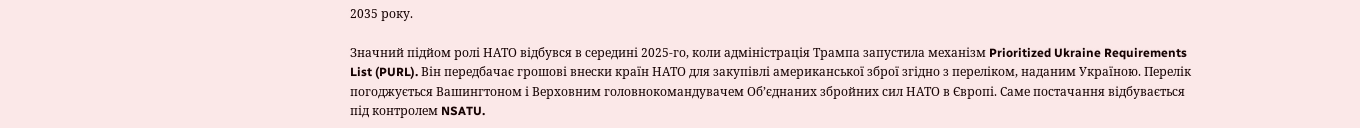2035 року.

Значний підйом ролі НАТО відбувся в середині 2025-го, коли адміністрація Трампа запустила механізм Prioritized Ukraine Requirements List (PURL). Він передбачає грошові внески країн НАТО для закупівлі американської зброї згідно з переліком, наданим Україною. Перелік погоджується Вашингтоном і Верховним головнокомандувачем Об’єднаних збройних сил НАТО в Європі. Саме постачання відбувається під контролем NSATU.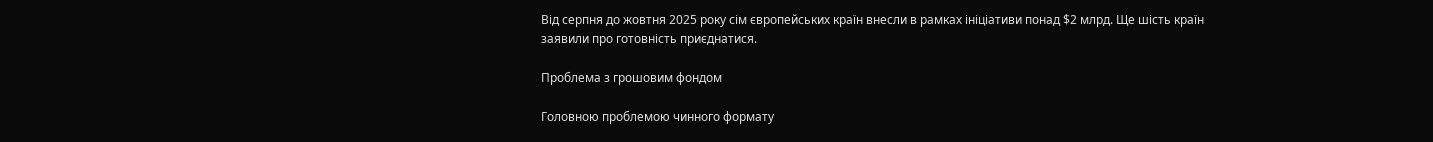Від серпня до жовтня 2025 року сім європейських країн внесли в рамках ініціативи понад $2 млрд. Ще шість країн заявили про готовність приєднатися.

Проблема з грошовим фондом

Головною проблемою чинного формату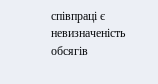співпраці є невизначеність обсягів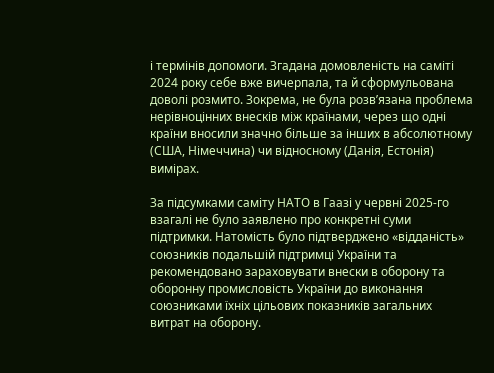і термінів допомоги. Згадана домовленість на саміті 2024 року себе вже вичерпала, та й сформульована доволі розмито. Зокрема, не була розв’язана проблема нерівноцінних внесків між країнами, через що одні країни вносили значно більше за інших в абсолютному (США, Німеччина) чи відносному (Данія, Естонія) вимірах.

За підсумками саміту НАТО в Гаазі у червні 2025-го взагалі не було заявлено про конкретні суми підтримки. Натомість було підтверджено «відданість» союзників подальшій підтримці України та рекомендовано зараховувати внески в оборону та оборонну промисловість України до виконання союзниками їхніх цільових показників загальних витрат на оборону.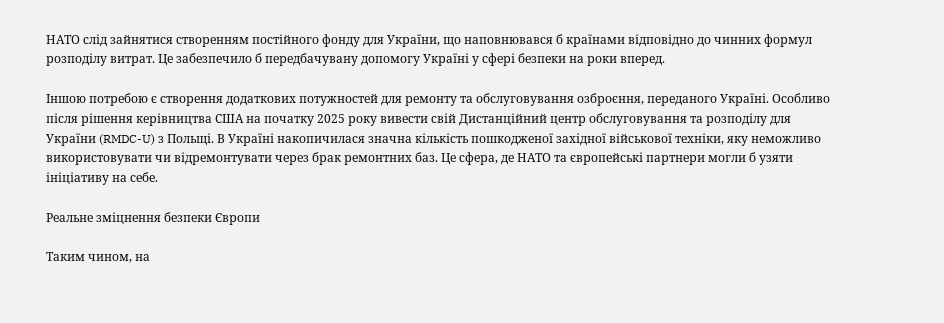НАТО слід зайнятися створенням постійного фонду для України, що наповнювався б країнами відповідно до чинних формул розподілу витрат. Це забезпечило б передбачувану допомогу Україні у сфері безпеки на роки вперед.

Іншою потребою є створення додаткових потужностей для ремонту та обслуговування озброєння, переданого Україні. Особливо після рішення керівництва США на початку 2025 року вивести свій Дистанційний центр обслуговування та розподілу для України (RMDC-U) з Польщі. В Україні накопичилася значна кількість пошкодженої західної військової техніки, яку неможливо використовувати чи відремонтувати через брак ремонтних баз. Це сфера, де НАТО та європейські партнери могли б узяти ініціативу на себе.

Реальне зміцнення безпеки Європи

Таким чином, на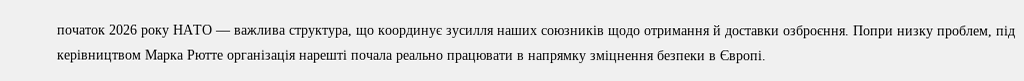початок 2026 року НАТО — важлива структура, що координує зусилля наших союзників щодо отримання й доставки озброєння. Попри низку проблем, під керівництвом Марка Рютте організація нарешті почала реально працювати в напрямку зміцнення безпеки в Європі.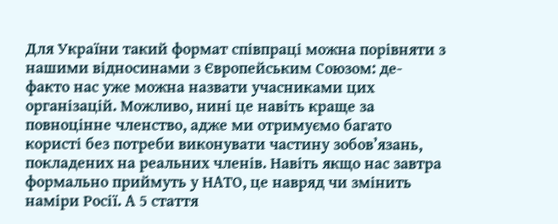Для України такий формат співпраці можна порівняти з нашими відносинами з Європейським Союзом: де-факто нас уже можна назвати учасниками цих організацій. Можливо, нині це навіть краще за повноцінне членство, адже ми отримуємо багато користі без потреби виконувати частину зобов’язань, покладених на реальних членів. Навіть якщо нас завтра формально приймуть у НАТО, це навряд чи змінить наміри Росії. А 5 стаття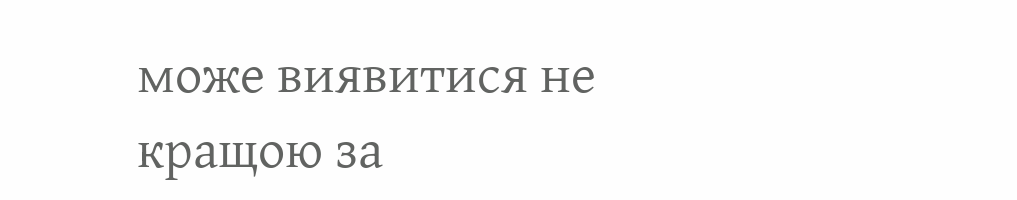може виявитися не кращою за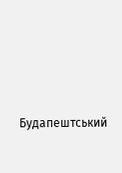Будапештський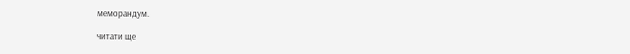меморандум.

читати ще